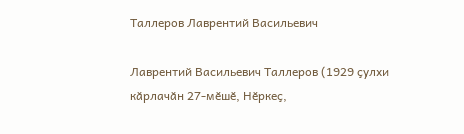Таллеров Лаврентий Васильевич

Лаврентий Васильевич Таллеров (1929 ҫулхи кӑрлачӑн 27-мӗшӗ, Нӗркеҫ,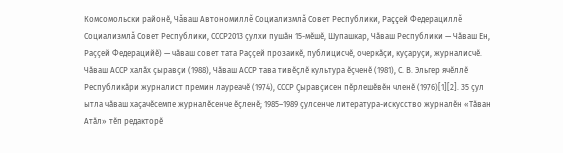Комсомольски районӗ, Чăваш Автономиллĕ Социализмлă Совет Республики, Раççей Федерациллĕ Социализмлă Совет Республики, СССР2013 ҫулхи пушӑн 15-мӗшӗ, Шупашкар, Чӑваш Республики — Чӑваш Ен, Раҫҫей Федерацийӗ) — чӑваш совет тата Раҫҫей прозаикӗ, публицисчӗ, очеркӑҫи, куҫаруҫи, журналисчӗ. Чӑваш АССР халӑх ҫыравҫи (1988), Чӑваш АССР тава тивӗҫлӗ культура ӗҫченӗ (1981), С. В. Эльгер ячӗллӗ Республикӑри журналист премин лауреачӗ (1974), СССР Ҫыравҫисен пӗрлешӗвӗн членӗ (1976)[1][2]. 35 ҫул ытла чӑваш хаҫачӗсемпе журналӗсенче ӗҫленӗ; 1985–1989 ҫулсенче литература-искусство журналӗн «Тӑван Атӑл» тӗп редакторӗ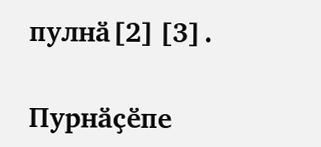пулнӑ[2][3].

Пурнӑҫӗпе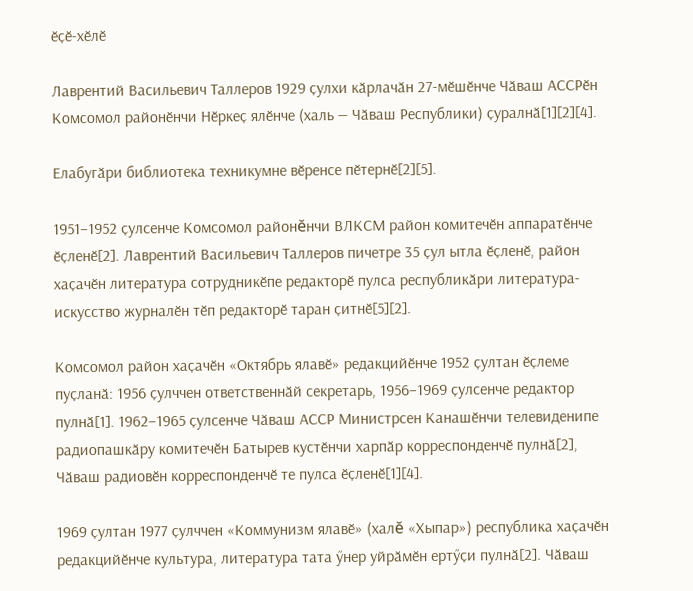ӗҫӗ-хӗлӗ

Лаврентий Васильевич Таллеров 1929 ҫулхи кӑрлачӑн 27-мӗшӗнче Чӑваш АССРӗн Комсомол районӗнчи Нӗркеҫ ялӗнче (халь — Чӑваш Республики) ҫуралнӑ[1][2][4].

Елабугӑри библиотека техникумне вӗренсе пӗтернӗ[2][5].

1951–1952 ҫулсенче Комсомол районĕнчи ВЛКСМ район комитечӗн аппаратӗнче ӗҫленӗ[2]. Лаврентий Васильевич Таллеров пичетре 35 ҫул ытла ӗҫленӗ, район хаҫачӗн литература сотрудникӗпе редакторӗ пулса республикӑри литература-искусство журналӗн тӗп редакторӗ таран ҫитнӗ[5][2].

Комсомол район хаҫачӗн «Октябрь ялавӗ» редакцийӗнче 1952 ҫултан ӗҫлеме пуҫланӑ: 1956 ҫулччен ответственнӑй секретарь, 1956–1969 ҫулсенче редактор пулнӑ[1]. 1962–1965 ҫулсенче Чӑваш АССР Министрсен Канашӗнчи телевиденипе радиопашкӑру комитечӗн Батырев кустӗнчи харпӑр корреспонденчӗ пулнӑ[2], Чӑваш радиовӗн корреспонденчӗ те пулса ӗҫленӗ[1][4].

1969 ҫултан 1977 ҫулччен «Коммунизм ялавӗ» (халĕ «Хыпар») республика хаҫачӗн редакцийӗнче культура, литература тата ӳнер уйрӑмӗн ертӳҫи пулнӑ[2]. Чӑваш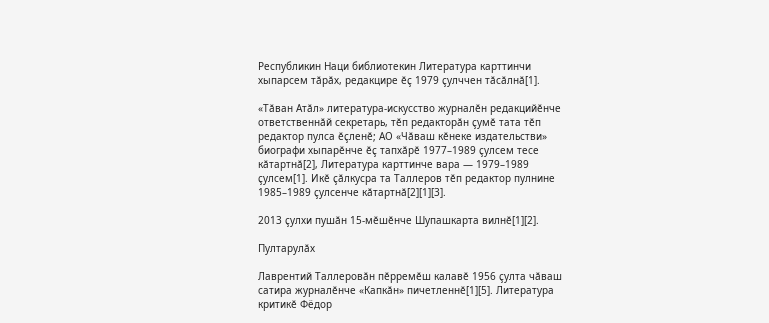Республикин Наци библиотекин Литература карттинчи хыпарсем тӑрӑх, редакцире ӗҫ 1979 ҫулччен тӑсӑлнӑ[1].

«Тӑван Атӑл» литература-искусство журналӗн редакцийӗнче ответственнӑй секретарь, тӗп редакторӑн ҫумӗ тата тӗп редактор пулса ӗҫленӗ; АО «Чӑваш кӗнеке издательстви» биографи хыпарӗнче ӗҫ тапхӑрӗ 1977–1989 ҫулсем тесе кӑтартнӑ[2], Литература карттинче вара — 1979–1989 ҫулсем[1]. Икӗ ҫӑлкусра та Таллеров тӗп редактор пулнине 1985–1989 ҫулсенче кӑтартнӑ[2][1][3].

2013 ҫулхи пушӑн 15-мӗшӗнче Шупашкарта вилнӗ[1][2].

Пултарулӑх

Лаврентий Таллеровӑн пӗрремӗш калавӗ 1956 ҫулта чӑваш сатира журналӗнче «Капкӑн» пичетленнӗ[1][5]. Литература критикӗ Фёдор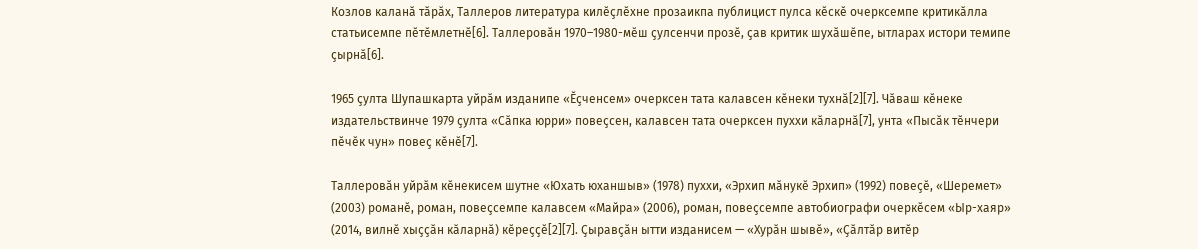Козлов каланӑ тӑрӑх, Таллеров литература килӗҫлӗхне прозаикпа публицист пулса кӗскӗ очерксемпе критикӑлла статьисемпе пӗтӗмлетнӗ[6]. Таллеровӑн 1970–1980-мӗш ҫулсенчи прозӗ, ҫав критик шухӑшӗпе, ытларах истори темипе ҫырнӑ[6].

1965 ҫулта Шупашкарта уйрӑм изданипе «Ӗҫченсем» очерксен тата калавсен кӗнеки тухнӑ[2][7]. Чӑваш кӗнеке издательствинче 1979 ҫулта «Сӑпка юрри» повеҫсен, калавсен тата очерксен пуххи кӑларнӑ[7], унта «Пысӑк тӗнчери пӗчӗк чун» повеҫ кӗнӗ[7].

Таллеровӑн уйрӑм кӗнекисем шутне «Юхать юханшыв» (1978) пуххи, «Эрхип мӑнукӗ Эрхип» (1992) повеҫӗ, «Шеремет» (2003) романӗ, роман, повеҫсемпе калавсем «Майра» (2006), роман, повеҫсемпе автобиографи очеркӗсем «Ыр-хаяр» (2014, вилнӗ хыҫҫӑн кӑларнӑ) кӗреҫҫӗ[2][7]. Ҫыравҫӑн ытти изданисем — «Хурӑн шывӗ», «Ҫӑлтӑр витӗр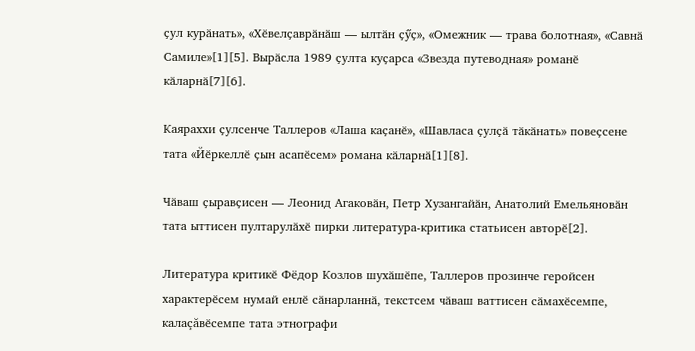ҫул курӑнать», «Хӗвелҫаврӑнӑш — ылтӑн ҫӳҫ», «Омежник — трава болотная», «Савнӑ Самиле»[1][5]. Вырӑсла 1989 ҫулта куҫарса «Звезда путеводная» романӗ кӑларнӑ[7][6].

Каяраххи ҫулсенче Таллеров «Лаша каҫанӗ», «Шавласа ҫулҫӑ тӑкӑнать» повеҫсене тата «Йӗркеллӗ ҫын асапӗсем» романа кӑларнӑ[1][8].

Чӑваш ҫыравҫисен — Леонид Агаковӑн, Петр Хузангайӑн, Анатолий Емельяновӑн тата ыттисен пултарулӑхӗ пирки литература-критика статьисен авторӗ[2].

Литература критикӗ Фёдор Козлов шухӑшӗпе, Таллеров прозинче геройсен характерӗсем нумай енлӗ сӑнарланнӑ, текстсем чӑваш ваттисен сӑмахӗсемпе, калаçăвӗсемпе тата этнографи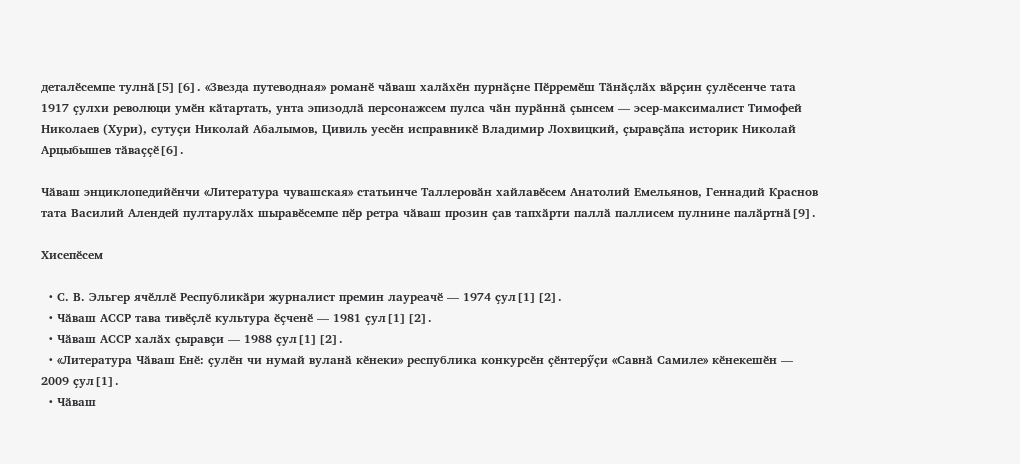деталӗсемпе тулнӑ[5][6]. «Звезда путеводная» романӗ чӑваш халӑхӗн пурнӑҫне Пӗрремӗш Тӑнӑҫлӑх вӑрҫин ҫулӗсенче тата 1917 ҫулхи революци умӗн кӑтартать, унта эпизодлӑ персонажсем пулса чӑн пурӑннӑ ҫынсем — эсер-максималист Тимофей Николаев (Хури), сутуҫи Николай Абалымов, Цивиль уесӗн исправникӗ Владимир Лохвицкий, ҫыравҫӑпа историк Николай Арцыбышев тӑваҫҫӗ[6].

Чӑваш энциклопедийӗнчи «Литература чувашская» статьинче Таллеровӑн хайлавӗсем Анатолий Емельянов, Геннадий Краснов тата Василий Алендей пултарулӑх шыравӗсемпе пӗр ретра чӑваш прозин ҫав тапхӑрти паллӑ паллисем пулнине палӑртнӑ[9].

Хисепӗсем

  • С. В. Эльгер ячӗллӗ Республикӑри журналист премин лауреачӗ — 1974 ҫул[1][2].
  • Чӑваш АССР тава тивӗҫлӗ культура ӗҫченӗ — 1981 ҫул[1][2].
  • Чӑваш АССР халӑх ҫыравҫи — 1988 ҫул[1][2].
  • «Литература Чӑваш Енӗ: ҫулӗн чи нумай вуланӑ кӗнеки» республика конкурсӗн ҫӗнтерӳҫи «Савнӑ Самиле» кӗнекешӗн — 2009 ҫул[1].
  • Чӑваш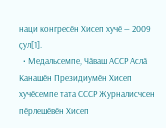наци конгресӗн Хисеп хучӗ — 2009 ҫул[1].
  • Медальсемпе, Чӑваш АССР Аслӑ Канашӗн Президиумӗн Хисеп хучӗсемпе тата СССР Журналисчсен пӗрлешӗвӗн Хисеп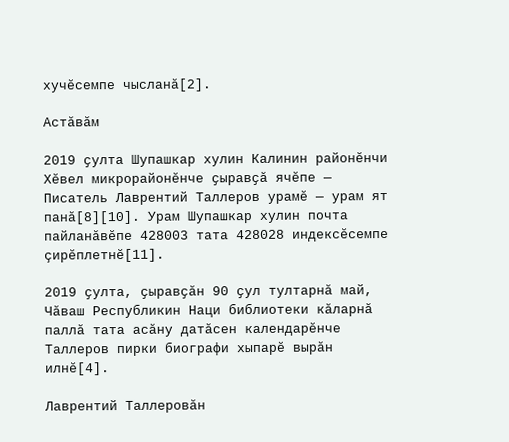хучӗсемпе чысланӑ[2].

Астӑвӑм

2019 ҫулта Шупашкар хулин Калинин районӗнчи Хӗвел микрорайонӗнче ҫыравҫӑ ячӗпе — Писатель Лаврентий Таллеров урамӗ — урам ят панӑ[8][10]. Урам Шупашкар хулин почта пайланӑвӗпе 428003 тата 428028 индексӗсемпе çирӗплетнӗ[11].

2019 ҫулта, ҫыравҫӑн 90 ҫул тултарнӑ май, Чӑваш Республикин Наци библиотеки кӑларнӑ паллӑ тата асӑну датӑсен календарӗнче Таллеров пирки биографи хыпарӗ вырӑн илнӗ[4].

Лаврентий Таллеровӑн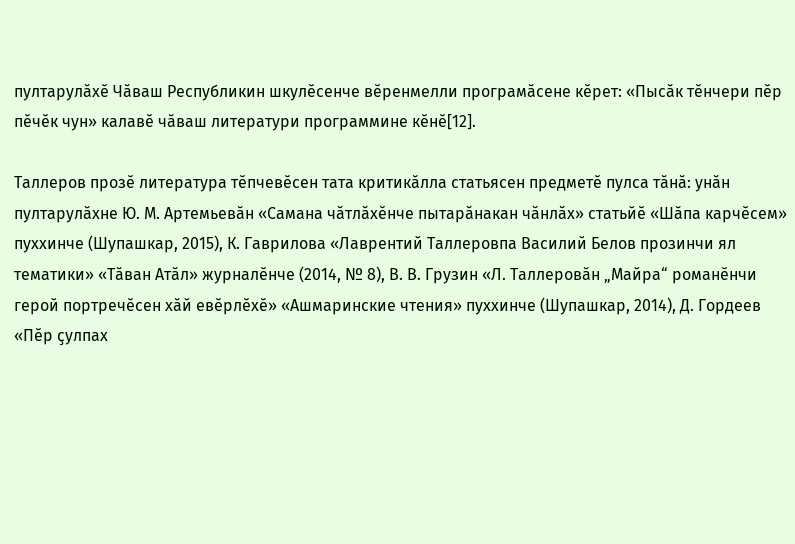пултарулӑхӗ Чӑваш Республикин шкулӗсенче вӗренмелли програмӑсене кӗрет: «Пысӑк тӗнчери пӗр пӗчӗк чун» калавӗ чӑваш литератури программине кӗнӗ[12].

Таллеров прозӗ литература тӗпчевӗсен тата критикӑлла статьясен предметӗ пулса тӑнӑ: унӑн пултарулӑхне Ю. М. Артемьевӑн «Самана чăтлăхĕнче пытарăнакан чăнлăх» статьйӗ «Шӑпа карчӗсем» пуххинче (Шупашкар, 2015), К. Гаврилова «Лаврентий Таллеровпа Василий Белов прозинчи ял тематики» «Тӑван Атӑл» журналӗнче (2014, № 8), В. В. Грузин «Л. Таллеровӑн „Майра“ романӗнчи герой портречӗсен хӑй евӗрлӗхӗ» «Ашмаринские чтения» пуххинче (Шупашкар, 2014), Д. Гордеев «Пӗр ҫулпах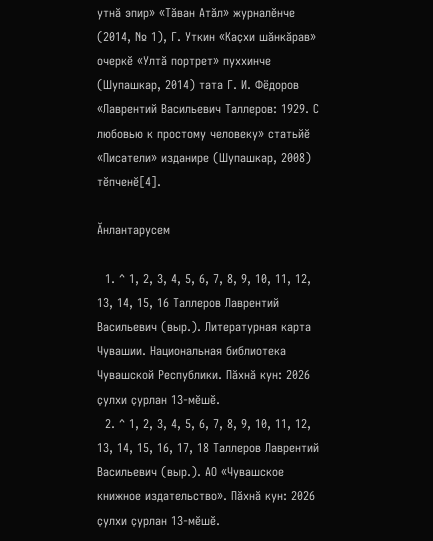утнӑ эпир» «Тӑван Атӑл» журналӗнче (2014, № 1), Г. Уткин «Каҫхи шӑнкӑрав» очеркӗ «Ултӑ портрет» пуххинче (Шупашкар, 2014) тата Г. И. Фёдоров «Лаврентий Васильевич Таллеров: 1929. С любовью к простому человеку» статьйӗ «Писатели» изданире (Шупашкар, 2008) тӗпченӗ[4].

Ӑнлантарусем

  1. ^ 1, 2, 3, 4, 5, 6, 7, 8, 9, 10, 11, 12, 13, 14, 15, 16 Таллеров Лаврентий Васильевич (выр.). Литературная карта Чувашии. Национальная библиотека Чувашской Республики. Пӑхнӑ кун: 2026 ҫулхи ҫурлан 13-мӗшӗ.
  2. ^ 1, 2, 3, 4, 5, 6, 7, 8, 9, 10, 11, 12, 13, 14, 15, 16, 17, 18 Таллеров Лаврентий Васильевич (выр.). АО «Чувашское книжное издательство». Пӑхнӑ кун: 2026 ҫулхи ҫурлан 13-мӗшӗ.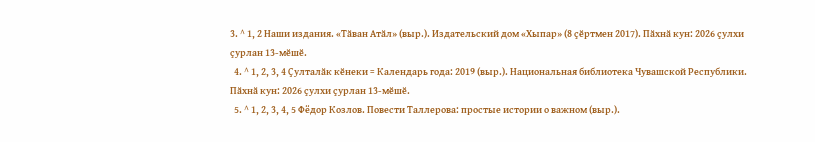3. ^ 1, 2 Наши издания. «Тӑван Атӑл» (выр.). Издательский дом «Хыпар» (8 ҫӗртмен 2017). Пӑхнӑ кун: 2026 ҫулхи ҫурлан 13-мӗшӗ.
  4. ^ 1, 2, 3, 4 Ҫулталӑк кӗнеки = Календарь года: 2019 (выр.). Национальная библиотека Чувашской Республики. Пӑхнӑ кун: 2026 ҫулхи ҫурлан 13-мӗшӗ.
  5. ^ 1, 2, 3, 4, 5 Фёдор Козлов. Повести Таллерова: простые истории о важном (выр.).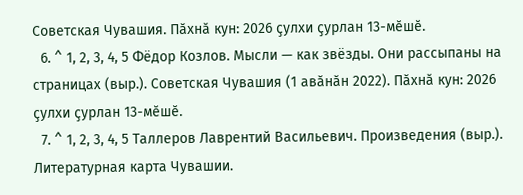Советская Чувашия. Пӑхнӑ кун: 2026 ҫулхи ҫурлан 13-мӗшӗ.
  6. ^ 1, 2, 3, 4, 5 Фёдор Козлов. Мысли — как звёзды. Они рассыпаны на страницах (выр.). Советская Чувашия (1 авӑнӑн 2022). Пӑхнӑ кун: 2026 ҫулхи ҫурлан 13-мӗшӗ.
  7. ^ 1, 2, 3, 4, 5 Таллеров Лаврентий Васильевич. Произведения (выр.). Литературная карта Чувашии.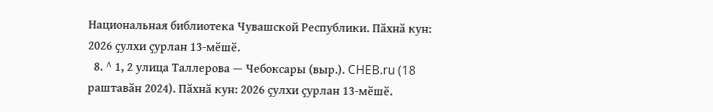Национальная библиотека Чувашской Республики. Пӑхнӑ кун: 2026 ҫулхи ҫурлан 13-мӗшӗ.
  8. ^ 1, 2 улица Таллерова — Чебоксары (выр.). CHEB.ru (18 раштавӑн 2024). Пӑхнӑ кун: 2026 ҫулхи ҫурлан 13-мӗшӗ.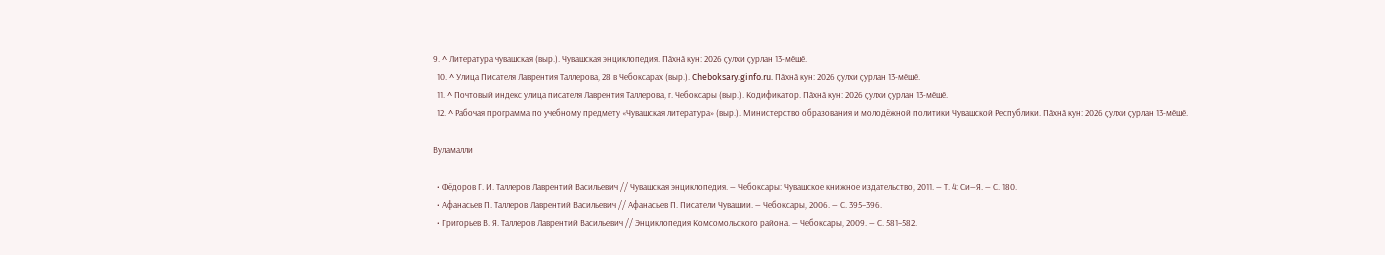9. ^ Литература чувашская (выр.). Чувашская энциклопедия. Пӑхнӑ кун: 2026 ҫулхи ҫурлан 13-мӗшӗ.
  10. ^ Улица Писателя Лаврентия Таллерова, 28 в Чебоксарах (выр.). Cheboksary.ginfo.ru. Пӑхнӑ кун: 2026 ҫулхи ҫурлан 13-мӗшӗ.
  11. ^ Почтовый индекс улица писателя Лаврентия Таллерова, г. Чебоксары (выр.). Кодификатор. Пӑхнӑ кун: 2026 ҫулхи ҫурлан 13-мӗшӗ.
  12. ^ Рабочая программа по учебному предмету «Чувашская литература» (выр.). Министерство образования и молодёжной политики Чувашской Республики. Пӑхнӑ кун: 2026 ҫулхи ҫурлан 13-мӗшӗ.

Вуламалли

  • Фёдоров Г. И. Таллеров Лаврентий Васильевич // Чувашская энциклопедия. — Чебоксары: Чувашское книжное издательство, 2011. — Т. 4: Си—Я. — С. 180.
  • Афанасьев П. Таллеров Лаврентий Васильевич // Афанасьев П. Писатели Чувашии. — Чебоксары, 2006. — С. 395–396.
  • Григорьев В. Я. Таллеров Лаврентий Васильевич // Энциклопедия Комсомольского района. — Чебоксары, 2009. — С. 581–582.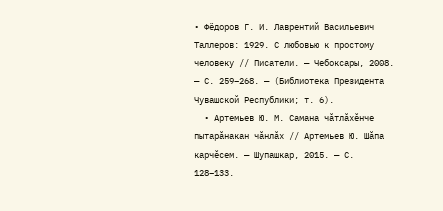• Фёдоров Г. И. Лаврентий Васильевич Таллеров: 1929. С любовью к простому человеку // Писатели. — Чебоксары, 2008. — С. 259–268. — (Библиотека Президента Чувашской Республики; т. 6).
  • Артемьев Ю. М. Самана чăтлăхĕнче пытарăнакан чăнлăх // Артемьев Ю. Шӑпа карчӗсем. — Шупашкар, 2015. — С. 128–133.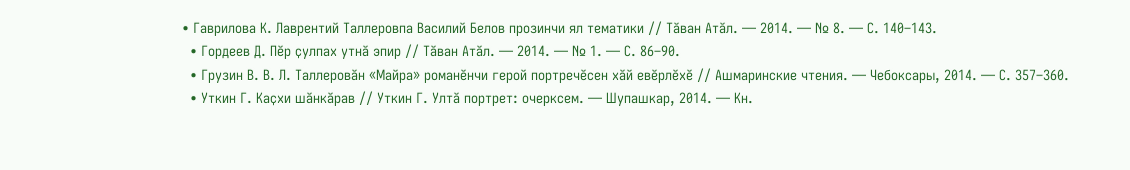• Гаврилова К. Лаврентий Таллеровпа Василий Белов прозинчи ял тематики // Тӑван Атӑл. — 2014. — № 8. — С. 140–143.
  • Гордеев Д. Пӗр ҫулпах утнӑ эпир // Тӑван Атӑл. — 2014. — № 1. — С. 86–90.
  • Грузин В. В. Л. Таллеровӑн «Майра» романӗнчи герой портречӗсен хӑй евӗрлӗхӗ // Ашмаринские чтения. — Чебоксары, 2014. — С. 357–360.
  • Уткин Г. Каҫхи шӑнкӑрав // Уткин Г. Ултӑ портрет: очерксем. — Шупашкар, 2014. — Кн.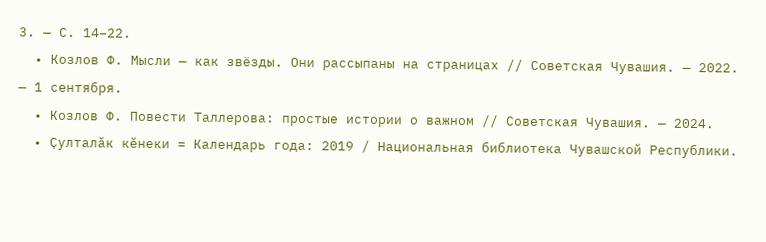3. — С. 14–22.
  • Козлов Ф. Мысли — как звёзды. Они рассыпаны на страницах // Советская Чувашия. — 2022. — 1 сентября.
  • Козлов Ф. Повести Таллерова: простые истории о важном // Советская Чувашия. — 2024.
  • Ҫулталӑк кӗнеки = Календарь года: 2019 / Национальная библиотека Чувашской Республики.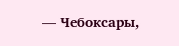— Чебоксары,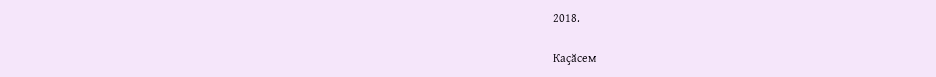2018.

Каҫӑсем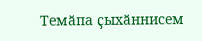Темӑпа ҫыхӑннисем